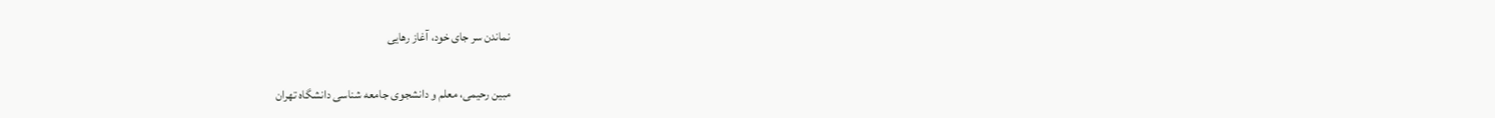نماندن سر جای خود، آغاز رهایی

مبین رحیمی، معلم و دانشجوی جامعه شناسی دانشگاه تهران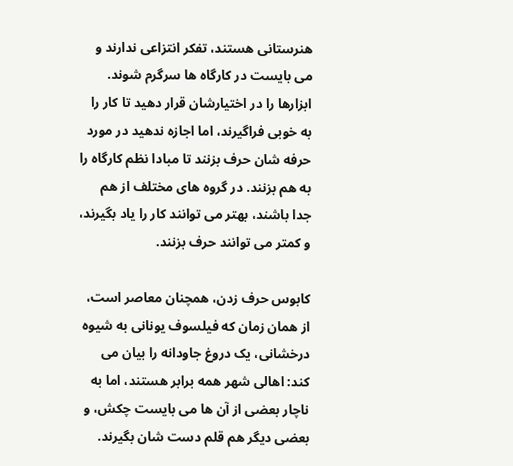هنرستانی هستند، تفکر انتزاعی ندارند و می بایست در کارگاه ها سرگرم شوند. ابزارها را در اختیارشان قرار دهید تا کار را به خوبی فراگیرند، اما اجازه ندهید در مورد حرفه شان حرف بزنند تا مبادا نظم کارگاه را به هم بزنند. در گروه های مختلف از هم جدا باشند، بهتر می توانند کار را یاد بگیرند، و کمتر می توانند حرف بزنند.

کابوس حرف زدن، همچنان معاصر است، از همان زمان که فیلسوف یونانی به شیوه درخشانی، یک دروغ جاودانه را بیان می کند: اهالی شهر همه برابر هستند، اما به ناچار بعضی از آن ها می بایست چکش، و بعضی دیگر هم قلم دست شان بگیرند.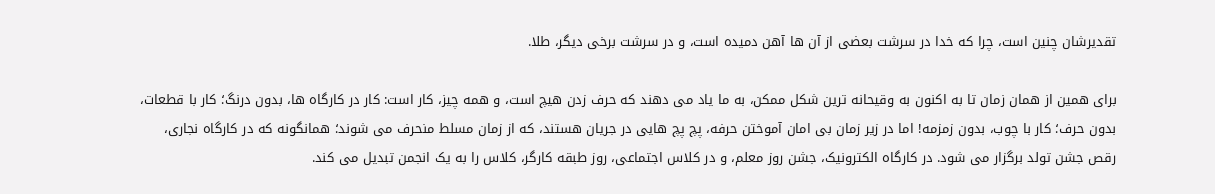تقدیرشان چنین است، چرا که خدا در سرشت بعضی از آن ها آهن دمیده است، و در سرشت برخی دیگر، طلا.

برای همین از همان زمان تا به اکنون به وقیحانه ترین شکل ممکن، به ما یاد می دهند که حرف زدن هیچ است، و همه چیز، کار است: کار در کارگاه ها، بدون درنگ؛ کار با قطعات، بدون حرف؛ کار با چوب، بدون زمزمه! اما در زیر زمان بی امان آموختن حرفه، پچ پچ هایی در جریان هستند، که از زمان مسلط منحرف می شوند؛ همانگونه که در کارگاه نجاری، رقص جشن تولد برگزار می شود. در کارگاه الکترونیک، جشن روز معلم، و در کلاس اجتماعی، روز طبقه کارگر، کلاس را به یک انجمن تبدیل می کند.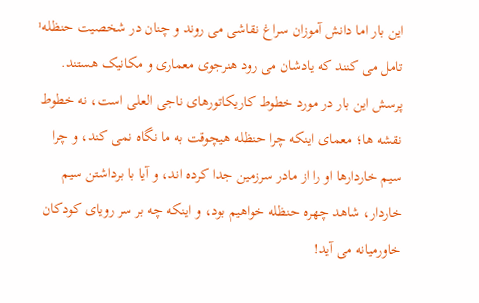این بار اما دانش آموزان سراغ نقاشی می روند و چنان در شخصیت حنظله¹ تامل می کنند که یادشان می رود هنرجوی معماری و مکانیک هستند. پرسش این بار در مورد خطوط کاریکاتورهای ناجی العلی است، نه خطوط نقشه ها؛ معمای اینکه چرا حنظله هیچوقت به ما نگاه نمی کند، و چرا سیم خاردارها او را از مادر سرزمین جدا کرده اند، و آیا با برداشتن سیم خاردار، شاهد چهره حنظله خواهیم بود، و اینکه چه بر سر رویای کودکان خاورمیانه می آید!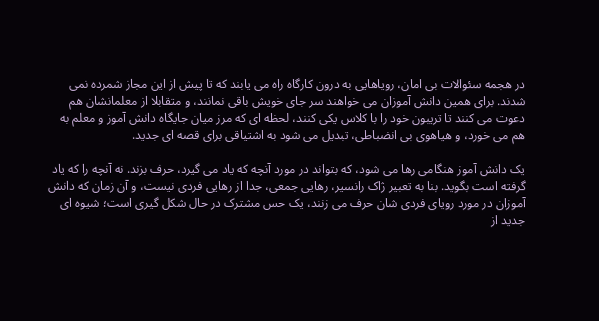در هجمه سئوالات بی امان، رویاهایی به درون کارگاه راه می یابند که تا پیش از این مجاز شمرده نمی شدند. برای همین دانش آموزان می خواهند سر جای خویش باقی نمانند، و متقابلا از معلمانشان هم دعوت می کنند تا تریبون خود را با کلاس یکی کنند، لحظه ای که مرز میان جایگاه دانش آموز و معلم به هم می خورد، و هیاهوی بی انضباطی، تبدیل می شود به اشتیاقی برای قصه ای جدید.

یک دانش آموز هنگامی رها می شود، که بتواند در مورد آنچه که یاد می گیرد، حرف بزند. نه آنچه را که یاد گرفته است بگوید. بنا به تعبیر ژاک رانسیر، رهایی جمعی، جدا از رهایی فردی نیست، و آن زمان که دانش آموزان در مورد رویای فردی شان حرف می زنند، یک حس مشترک در حال شکل گیری است؛ شیوه ای جدید از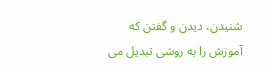شنیدن، دیدن و گفتن که آموزش را به روشی تبدیل می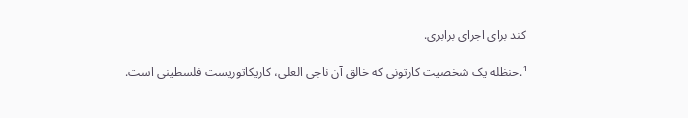کند برای اجرای برابری.

¹.حنظله یک شخصیت کارتونی که خالق آن ناجی العلی، کاریکاتوریست فلسطینی است.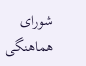شورای هماهنگی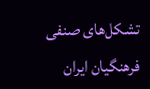تشکل‌های صنفی فرهنگیان ایران